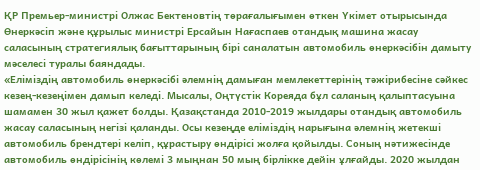ҚР Премьер-министрі Олжас Бектеновтің төрағалығымен өткен Үкімет отырысында Өнеркәсіп және құрылыс министрі Ерсайын Нағаспаев отандық машина жасау саласының стратегиялық бағыттарының бірі саналатын автомобиль өнеркәсібін дамыту мәселесі туралы баяндады.
«Еліміздің автомобиль өнеркәсібі әлемнің дамыған мемлекеттерінің тәжірибесіне сәйкес кезең-кезеңімен дамып келеді. Мысалы, Оңтүстік Кореяда бұл саланың қалыптасуына шамамен 30 жыл қажет болды. Қазақстанда 2010-2019 жылдары отандық автомобиль жасау саласының негізі қаланды. Осы кезеңде еліміздің нарығына әлемнің жетекші автомобиль брендтері келіп, құрастыру өндірісі жолға қойылды. Соның нәтижесінде автомобиль өндірісінің көлемі 3 мыңнан 50 мың бірлікке дейін ұлғайды. 2020 жылдан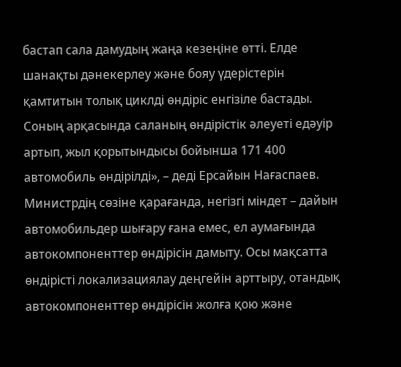бастап сала дамудың жаңа кезеңіне өтті. Елде шанақты дәнекерлеу және бояу үдерістерін қамтитын толық циклді өндіріс енгізіле бастады. Соның арқасында саланың өндірістік әлеуеті едәуір артып, жыл қорытындысы бойынша 171 400 автомобиль өндірілді», – деді Ерсайын Нағаспаев.
Министрдің сөзіне қарағанда, негізгі міндет – дайын автомобильдер шығару ғана емес, ел аумағында автокомпоненттер өндірісін дамыту. Осы мақсатта өндірісті локализациялау деңгейін арттыру, отандық автокомпоненттер өндірісін жолға қою және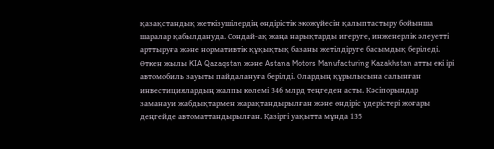қазақстандық жеткізушілердің өндірістік экожүйесін қалыптастыру бойынша шаралар қабылдануда. Сондай-ақ жаңа нарықтарды игеруге, инженерлік әлеуетті арттыруға және нормативтік құқықтық базаны жетілдіруге басымдық беріледі.
Өткен жылы KIA Qazaqstan және Astana Motors Manufacturing Kazakhstan атты екі ірі автомобиль зауыты пайдалануға берілді. Олардың құрылысына салынған инвестициялардың жалпы көлемі 346 млрд теңгеден асты. Кәсіпорындар заманауи жабдықтармен жарақтандырылған және өндіріс үдерістері жоғары деңгейде автоматтандырылған. Қазіргі уақытта мұнда 135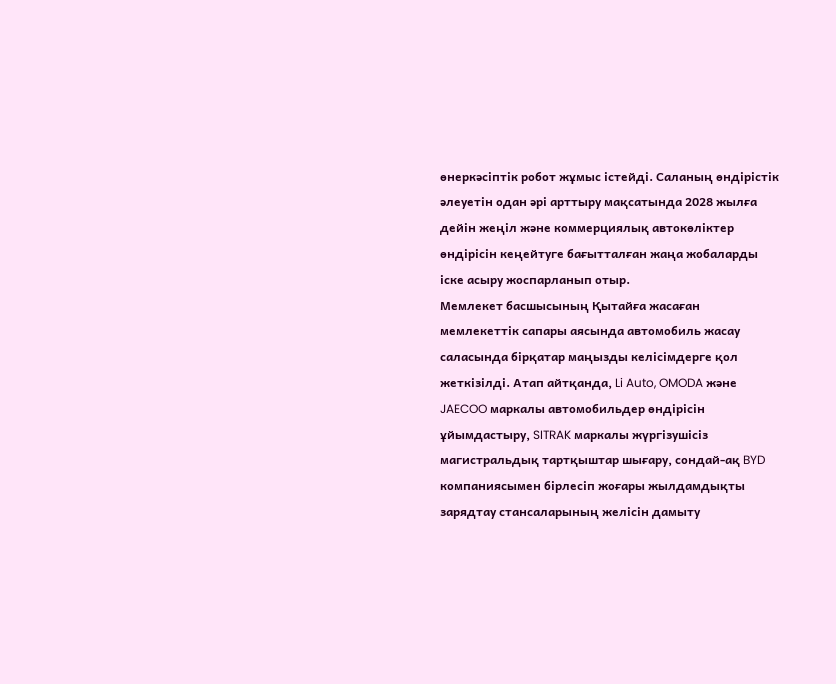өнеркәсіптік робот жұмыс істейді. Саланың өндірістік әлеуетін одан әрі арттыру мақсатында 2028 жылға дейін жеңіл және коммерциялық автокөліктер өндірісін кеңейтуге бағытталған жаңа жобаларды іске асыру жоспарланып отыр.
Мемлекет басшысының Қытайға жасаған мемлекеттік сапары аясында автомобиль жасау саласында бірқатар маңызды келісімдерге қол жеткізілді. Атап айтқанда, Li Auto, OMODA және JAECOO маркалы автомобильдер өндірісін ұйымдастыру, SITRAK маркалы жүргізушісіз магистральдық тартқыштар шығару, сондай-ақ BYD компаниясымен бірлесіп жоғары жылдамдықты зарядтау стансаларының желісін дамыту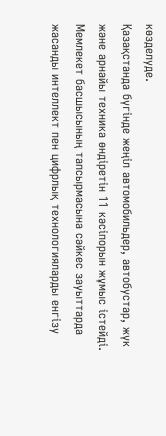көзделуде.
Қазақстанда бүгінде жеңіл автомобильдер, автобустар, жүк және арнайы техника өндіретін 11 кәсіпорын жұмыс істейді. Мемлекет басшысының тапсырмасына сәйкес зауыттарда жасанды интеллект пен цифрлық технологияларды енгізу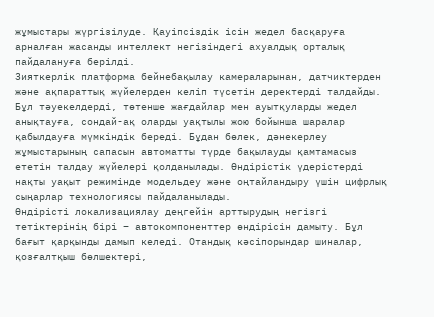жұмыстары жүргізілуде. Қауіпсіздік ісін жедел басқаруға арналған жасанды интеллект негізіндегі ахуалдық орталық пайдалануға берілді.
Зияткерлік платформа бейнебақылау камераларынан, датчиктерден және ақпараттық жүйелерден келіп түсетін деректерді талдайды. Бұл тәуекелдерді, төтенше жағдайлар мен ауытқуларды жедел анықтауға, сондай-ақ оларды уақтылы жою бойынша шаралар қабылдауға мүмкіндік береді. Бұдан бөлек, дәнекерлеу жұмыстарының сапасын автоматты түрде бақылауды қамтамасыз ететін талдау жүйелері қолданылады. Өндірістік үдерістерді нақты уақыт режимінде модельдеу және оңтайландыру үшін цифрлық сыңарлар технологиясы пайдаланылады.
Өндірісті локализациялау деңгейін арттырудың негізгі тетіктерінің бірі – автокомпоненттер өндірісін дамыту. Бұл бағыт қарқынды дамып келеді. Отандық кәсіпорындар шиналар, қозғалтқыш бөлшектері,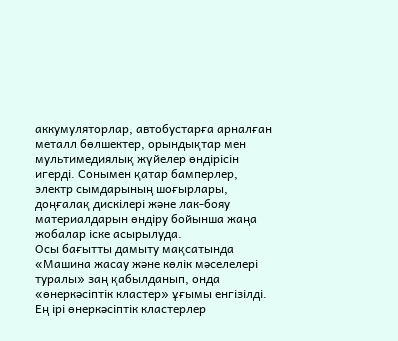аккумуляторлар, автобустарға арналған металл бөлшектер, орындықтар мен мультимедиялық жүйелер өндірісін игерді. Сонымен қатар бамперлер, электр сымдарының шоғырлары, доңғалақ дискілері және лак-бояу материалдарын өндіру бойынша жаңа жобалар іске асырылуда.
Осы бағытты дамыту мақсатында «Машина жасау және көлік мәселелері туралы» заң қабылданып, онда «өнеркәсіптік кластер» ұғымы енгізілді. Ең ірі өнеркәсіптік кластерлер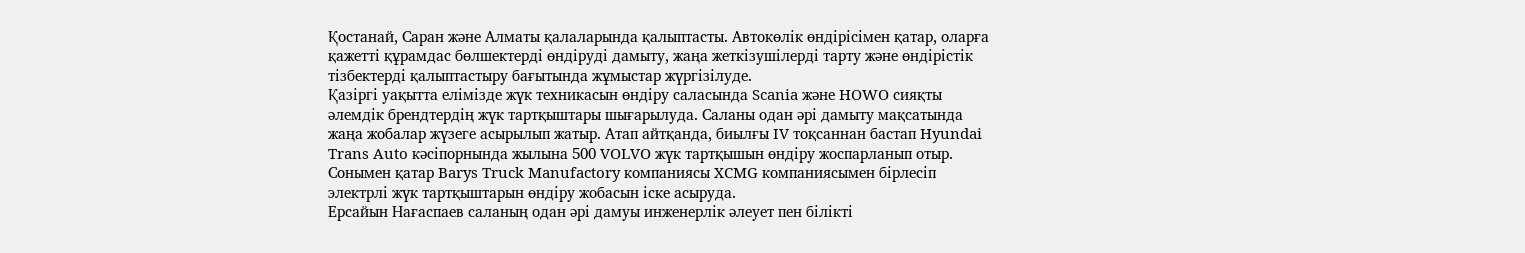Қостанай, Саран және Алматы қалаларында қалыптасты. Автокөлік өндірісімен қатар, оларға қажетті құрамдас бөлшектерді өндіруді дамыту, жаңа жеткізушілерді тарту және өндірістік тізбектерді қалыптастыру бағытында жұмыстар жүргізілуде.
Қазіргі уақытта елімізде жүк техникасын өндіру саласында Scania және HOWO сияқты әлемдік брендтердің жүк тартқыштары шығарылуда. Саланы одан әрі дамыту мақсатында жаңа жобалар жүзеге асырылып жатыр. Атап айтқанда, биылғы IV тоқсаннан бастап Hyundai Trans Auto кәсіпорнында жылына 500 VOLVO жүк тартқышын өндіру жоспарланып отыр. Сонымен қатар Barys Truck Manufactory компаниясы XCMG компаниясымен бірлесіп электрлі жүк тартқыштарын өндіру жобасын іске асыруда.
Ерсайын Нағаспаев саланың одан әрі дамуы инженерлік әлеует пен білікті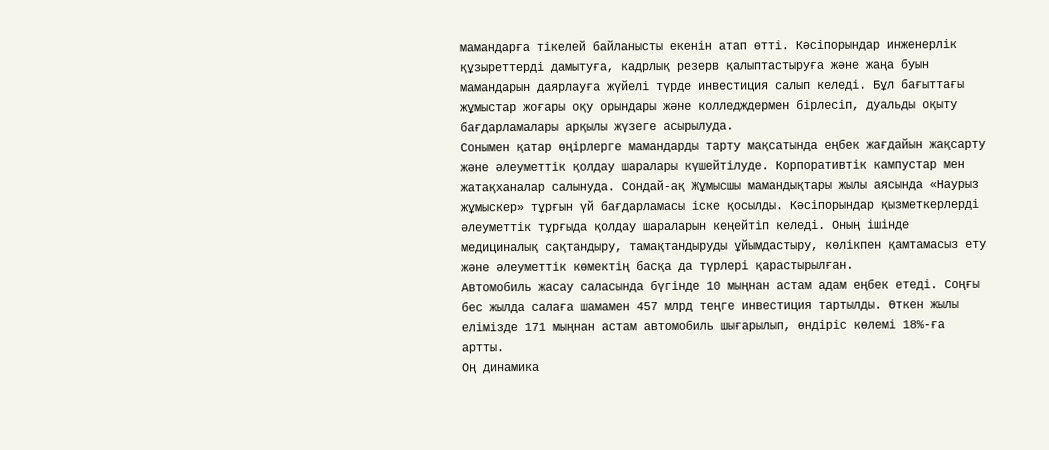мамандарға тікелей байланысты екенін атап өтті. Кәсіпорындар инженерлік құзыреттерді дамытуға, кадрлық резерв қалыптастыруға және жаңа буын мамандарын даярлауға жүйелі түрде инвестиция салып келеді. Бұл бағыттағы жұмыстар жоғары оқу орындары және колледждермен бірлесіп, дуальды оқыту бағдарламалары арқылы жүзеге асырылуда.
Сонымен қатар өңірлерге мамандарды тарту мақсатында еңбек жағдайын жақсарту және әлеуметтік қолдау шаралары күшейтілуде. Корпоративтік кампустар мен жатақханалар салынуда. Сондай-ақ Жұмысшы мамандықтары жылы аясында «Наурыз жұмыскер» тұрғын үй бағдарламасы іске қосылды. Кәсіпорындар қызметкерлерді әлеуметтік тұрғыда қолдау шараларын кеңейтіп келеді. Оның ішінде медициналық сақтандыру, тамақтандыруды ұйымдастыру, көлікпен қамтамасыз ету және әлеуметтік көмектің басқа да түрлері қарастырылған.
Автомобиль жасау саласында бүгінде 10 мыңнан астам адам еңбек етеді. Соңғы бес жылда салаға шамамен 457 млрд теңге инвестиция тартылды. Өткен жылы елімізде 171 мыңнан астам автомобиль шығарылып, өндіріс көлемі 18%-ға артты.
Оң динамика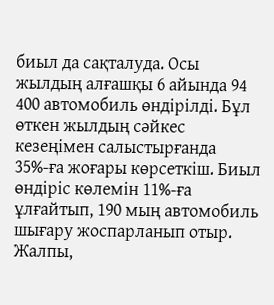биыл да сақталуда. Осы жылдың алғашқы 6 айында 94 400 автомобиль өндірілді. Бұл өткен жылдың сәйкес кезеңімен салыстырғанда 35%-ға жоғары көрсеткіш. Биыл өндіріс көлемін 11%-ға ұлғайтып, 190 мың автомобиль шығару жоспарланып отыр. Жалпы,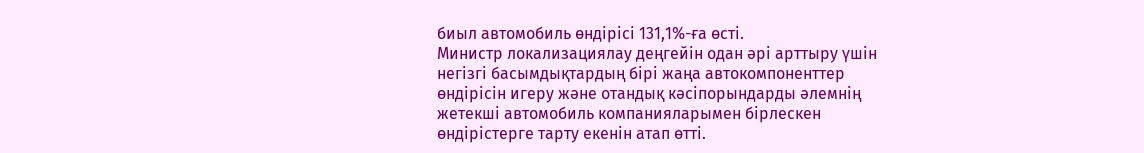биыл автомобиль өндірісі 131,1%-ға өсті.
Министр локализациялау деңгейін одан әрі арттыру үшін негізгі басымдықтардың бірі жаңа автокомпоненттер өндірісін игеру және отандық кәсіпорындарды әлемнің жетекші автомобиль компанияларымен бірлескен өндірістерге тарту екенін атап өтті.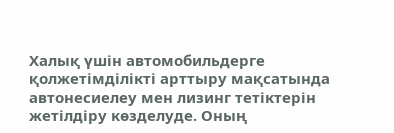Халық үшін автомобильдерге қолжетімділікті арттыру мақсатында автонесиелеу мен лизинг тетіктерін жетілдіру көзделуде. Оның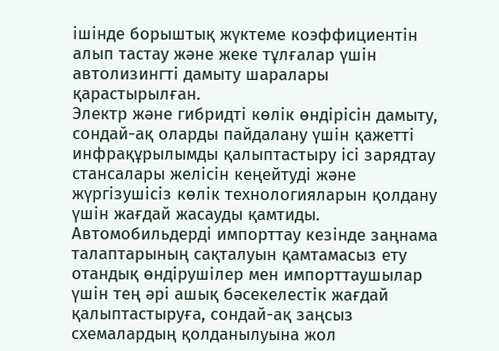ішінде борыштық жүктеме коэффициентін алып тастау және жеке тұлғалар үшін автолизингті дамыту шаралары қарастырылған.
Электр және гибридті көлік өндірісін дамыту, сондай-ақ оларды пайдалану үшін қажетті инфрақұрылымды қалыптастыру ісі зарядтау стансалары желісін кеңейтуді және жүргізушісіз көлік технологияларын қолдану үшін жағдай жасауды қамтиды.
Автомобильдерді импорттау кезінде заңнама талаптарының сақталуын қамтамасыз ету отандық өндірушілер мен импорттаушылар үшін тең әрі ашық бәсекелестік жағдай қалыптастыруға, сондай-ақ заңсыз схемалардың қолданылуына жол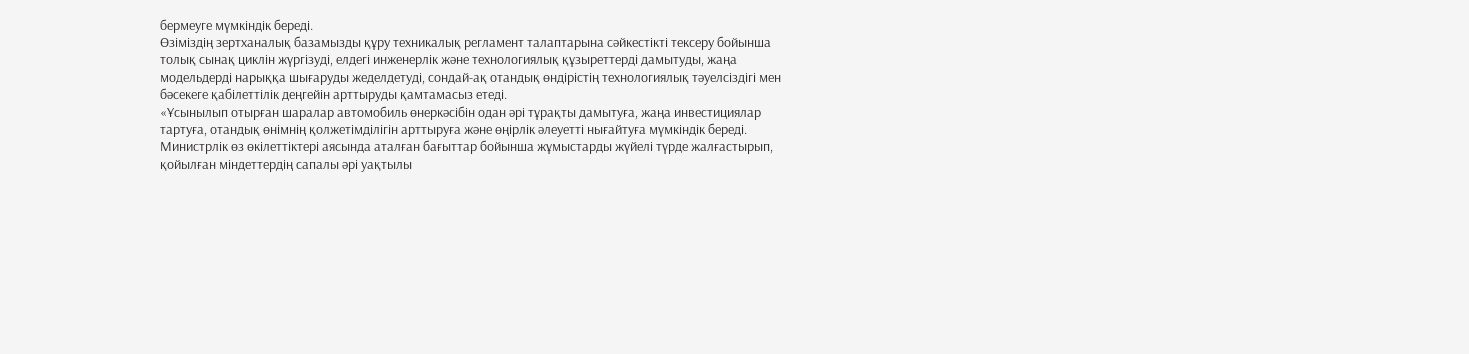бермеуге мүмкіндік береді.
Өзіміздің зертханалық базамызды құру техникалық регламент талаптарына сәйкестікті тексеру бойынша толық сынақ циклін жүргізуді, елдегі инженерлік және технологиялық құзыреттерді дамытуды, жаңа модельдерді нарыққа шығаруды жеделдетуді, сондай-ақ отандық өндірістің технологиялық тәуелсіздігі мен бәсекеге қабілеттілік деңгейін арттыруды қамтамасыз етеді.
«Ұсынылып отырған шаралар автомобиль өнеркәсібін одан әрі тұрақты дамытуға, жаңа инвестициялар тартуға, отандық өнімнің қолжетімділігін арттыруға және өңірлік әлеуетті нығайтуға мүмкіндік береді. Министрлік өз өкілеттіктері аясында аталған бағыттар бойынша жұмыстарды жүйелі түрде жалғастырып, қойылған міндеттердің сапалы әрі уақтылы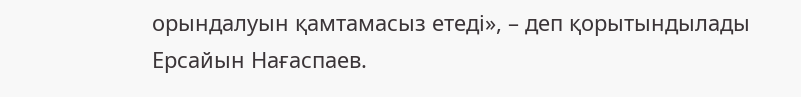орындалуын қамтамасыз етеді», – деп қорытындылады Ерсайын Нағаспаев.